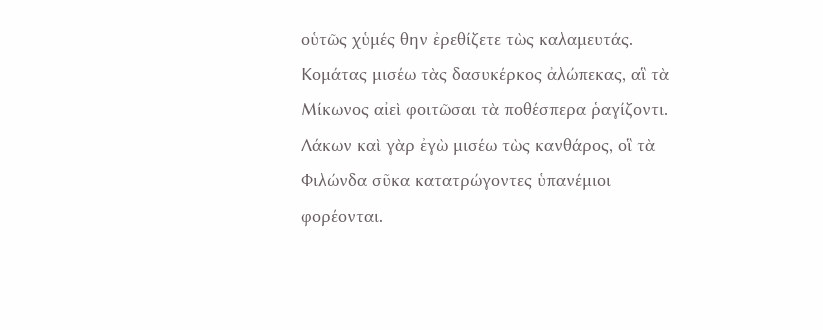οὑτῶς χὑμές θην ἐρεθίζετε τὼς καλαμευτάς. Κομάτας μισέω τὰς δασυκέρκος ἀλώπεκας, αἳ τὰ Μίκωνος αἰεὶ φοιτῶσαι τὰ ποθέσπερα ῥαγίζοντι. Λάκων καὶ γὰρ ἐγὼ μισέω τὼς κανθάρος, οἳ τὰ Φιλώνδα σῦκα κατατρώγοντες ὑπανέμιοι φορέονται.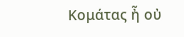Κομάτας ἦ οὐ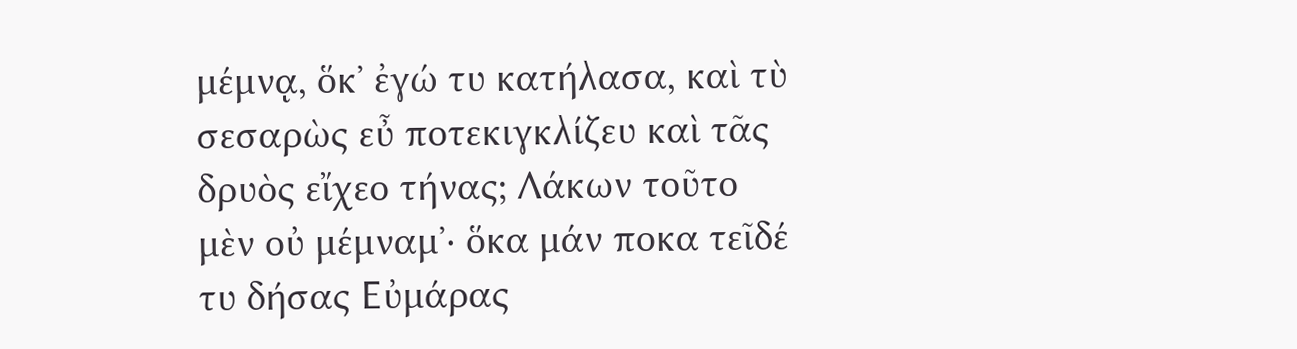μέμνᾳ, ὅκʼ ἐγώ τυ κατήλασα, καὶ τὺ σεσαρὼς εὖ ποτεκιγκλίζευ καὶ τᾶς δρυὸς εἴχεο τήνας; Λάκων τοῦτο μὲν οὐ μέμναμʼ· ὅκα μάν ποκα τεῖδέ τυ δήσας Εὐμάρας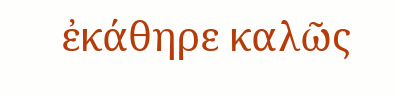ἐκάθηρε καλῶς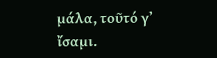μάλα, τοῦτό γʼ ἴσαμι.